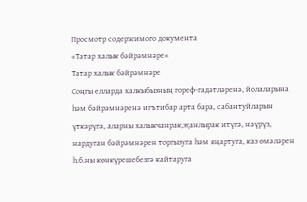Просмотр содержимого документа
«Татар халык бәйрәмнәре»
Татар халык бәйрәмнәре
Соңгы елларда халкыбызның гореф-гадәтләренә, йолаларына һәм бәйрәмнәренә игътибар арта бара, сабантуйларын үткәрүгә, аларны халыкчанрак,җанлырак итүгә, нәүрүз, нардуган бәйрәмнәрен торгызуга һәм яңартуга, каз өмәләрен һ.б.ны көнкүрешебезгә кайтаруга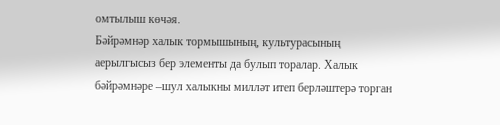омтылыш көчәя.
Бәйрәмнәр халык тормышының, культурасының аерылгысыз бер элементы да булып торалар. Халык бәйрәмнәре –шул халыкны милләт итеп берләштерә торган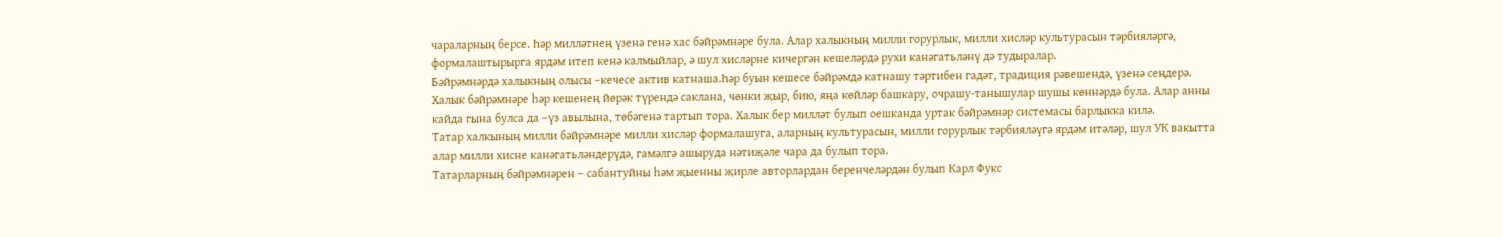чараларның берсе. Һәр милләтнең үзенә генә хас бәйрәмнәре була. Алар халыкның милли горурлык, милли хисләр культурасын тәрбияләргә, формалаштырырга ярдәм итеп кенә калмыйлар, ә шул хисләрне кичергән кешеләрдә рухи канәгатьләнү дә тудыралар.
Бәйрәмнәрдә халыкның олысы –кечесе актив катнаша.Һәр буын кешесе бәйрәмдә катнашу тәртибен гадәт, традиция рәвешендә, үзенә сеңдерә.
Халык бәйрәмнәре һәр кешенең йөрәк түрендә саклана, чөнки җыр, бию, яңа көйләр башкару, очрашу-танышулар шушы көннәрдә була. Алар анны кайда гына булса да –үз авылына, төбәгенә тартып тора. Халык бер милләт булып оешканда уртак бәйрәмнәр системасы барлыкка килә.
Татар халкының милли бәйрәмнәре милли хисләр формалашуга, аларның культурасын, милли горурлык тәрбияләүгә ярдәм итәләр, шул УК вакытта алар милли хисне канәгатьләндерүдә, гамәлгә ашыруда нәтиҗәле чара да булып тора.
Татарларның бәйрәмнәрен – сабантуйны һәм җыенны җирле авторлардан беренчеләрдән булып Карл Фукс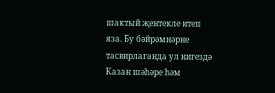шактый җентекле итеп яза. Бу бәйрәмнәрне тасвирлаганда ул нигездә Казан шәһәре һәм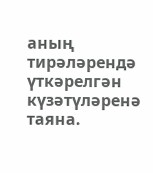аның тирәләрендә үткәрелгән күзәтүләренә таяна.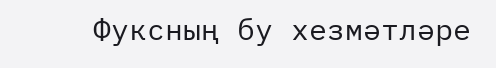Фуксның бу хезмәтләре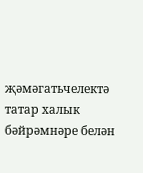җәмәгатьчелектә татар халык бәйрәмнәре белән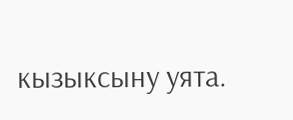кызыксыну уята.